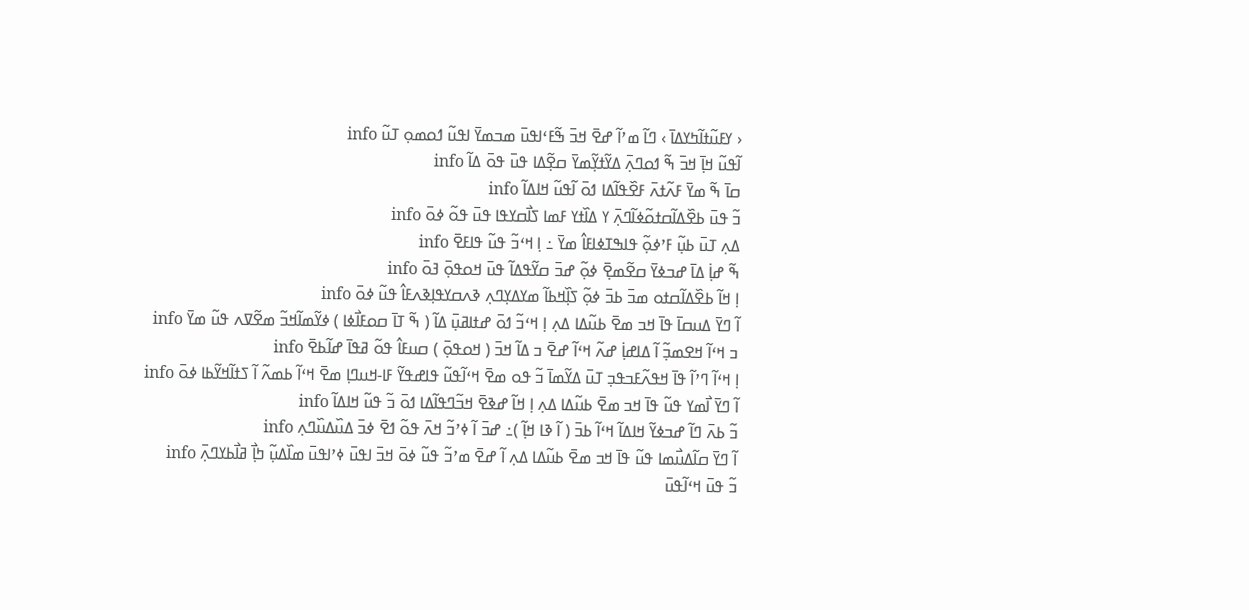‹ ߌߓߎ߬ߙߊ߬ߤߌߡߊ߫ › ߣߊ߬ ߘߴߊ߬ ߝߐ߫ ߞߏ߫ ߒ߬ߓߵߊߟߎ߫ ߘߏߘߌ߫ ߊߟߎ߬ ߗߋߘߋ߲ ߠߎ߬ info
ߊ߬ߟߎ߬ ߞߊ߲߫ ߞߏ߫ ߒ߬ ߗߋߣߍ߲߫ ߡߌ߬ߙߌ߲߬ߘߌ߫ ߛߐ߲߬ߡߊ ߟߎ߫ ߟߋ߫ ߡߊ߬ info
ߛߊ߫ ߒ߬ ߘߌ߫ ߓߍ߬ߙߍ߫ ߓߐ߰ߟߊ߬ߡߊ ߗߋ߫ ߊ߬ߟߎ߬ ߞߊߡߊ߬ info
ߏ߬ ߟߎ߫ ߕߐ߰ߡߊ߬ߛߙߋ߬ߦߊ߬ߣߍ߲߫ ߌ ߡߊ߰ߙߌ ߓߘߊ ߖߊ߯ߛߌߟߊ ߟߎ߫ ߟߋ߬ ߦߋ߫ info
ߡߍ߲ ߠߎ߫ ߕߎ߲߬ ߓߴߦߋ߲߬ ߟߊߒߠߦߊߓߊ߮ ߘߌ߫ ߸ ߊ߲ ߞߵߏ߬ ߟߎ߬ ߟߊߓߐ߫ info
ߒ߬ ߝߊ߲߭ ߡߊ߫ ߝߏߦߌ߫ ߛߐ߬ߘߐ߲߫ ߦߋ߲߬ ߝߏ߫ ߛߌ߬ߟߡߊ߬ ߟߎ߫ ߞߋߟߋ߲߫ ߔߋ߫ info
ߊ߲ ߞߊ߬ ߕߐ߰ߡߊ߬ߛߙߋ ߘߏ߫ ߕߏ߫ ߦߋ߲߬ ߖߊ߲߰ߞߕߊ߬ ߘߌߡߌ߲ߣߍ߲ ߢߍߛߌߟߊ߲ߢߍߓߊ߮ ߟߎ߬ ߦߋ߫ info
ߊ߬ ߣߌ߫ ߡߎߛߊ߫ ߟߊ߫ ߞߏ ߘߐ߫ ߕߎ߬ߡߊ ߡߍ߲ ߊ߲ ߞߵߏ߬ ߗߋ߫ ߝߙߊߥߎ߲߫ ߡߊ߬ ( ߒ߬ ߠߊ߫ ߛߋߓߊ߯ߦߊ ) ߦߌ߬ߘߊ߬ߞߏ߬ ߘߐ߬ߜߍ ߟߎ߬ ߘߌ߫ info
ߏ ߞߵߊ߬ ߞߐߘߏ߲߬ ߊ߬ ߡߊߝߊ߲߭ ߝߍ߬ ߞߵߊ߬ ߝߐ߫ ߏ ߡߊ߬ ߞߏ߫ ( ߞߋߟߋ߲߫ ) ߛߎߓߊ߮ ߟߋ߬ ߥߟߊ߫ ߝߊ߬ߕߐ߫ info
ߊ߲ ߞߵߊ߬ ߣߴߊ߬ ߟߊ߫ ߞߟߍ߬ߓߏߟߏ߲ ߠߎ߫ ߡߌ߬ߘߊ߫ ߏ߬ ߟߋ ߘߐ߫ ߞߵߊ߬ߟߎ߬ ߟߊߝߟߌ߬ ߓߊ-ߞߎߣߊ߲ ߘߐ߫ ߞߵߊ߬ ߕߘߍ߬ ߊ߬ ߖߙߊ߬ߞߌ߬ߕߊ ߦߋ߫ info
ߊ߬ ߣߌ߫ ߊ߯ߘߌ ߟߎ߬ ߟߊ߫ ߞߏ ߘߐ߫ ߕߎ߬ߡߊ ߡߍ߲ ߊ߲ ߞߊ߬ ߝߢߐ߫ ߞߏ߬ߣߟߊ߬ߡߊ ߗߋ߫ ߏ߬ ߟߎ߬ ߞߊߡߊ߬ info
ߏ߬ ߕߍ߫ ߣߊ߬ ߝߏߦߌ߬ ߞߊߡߊ߬ ߞߵߊ߬ ߕߏ߫ ( ߊ߬ ߢߊ ߞߊ߲߬ )߸ ߝߏ߫ ߊ߬ ߦߴߏ߬ ߞߍ߫ ߟߋ߬ ߗߐ߫ ߦߏ߫ ߡߎ߰ߡߎ߰ߣߍ߲ info
ߊ߬ ߣߌ߫ ߛߊ߬ߡߎ߯ߘߊ ߟߎ߬ ߟߊ߫ ߞߏ ߘߐ߫ ߕߎ߬ߡߊ ߡߍ߲ ߊ߬ ߝߐ߫ ߘߴߏ߬ ߟߎ߬ ߦߋ߫ ߞߏ߫ ߊߟߎ߫ ߦߴߊߟߎ߫ ߘߊ߰ߡߎ߲߬ ߤߊ߲߯ ߥߊ߯ߕߌߣߍ߲߫ info
ߏ߬ ߟߎ߫ ߞߵߊ߬ߟߎ߫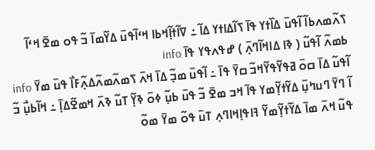ߖߍ߬ߘߍߕߊ߬ ߊ߬ߟߎ߫ ߡߊ߰ߙߌ ߟߊ߫ ߖߊ߬ߡߊߙߌ ߡߊ߬ ߸ ߜߊ߬ߙߊ߲߬ߞߕߊ ߞߵߊ߬ߟߎ߫ ߡߌ߬ߘߊ߫ ߏ߬ ߟߋ ߘߐ߫ ߞߵߊ߬ ߕߘߍ߬ ߊ߬ߟߎ߬ ( ߢߊ ߡߊߞߊ߬ߣߍ߲߫ ) ߝߟߍߟߌ ߟߊ߫ info
ߊ߬ߟߎ߬ ߡߊ߫ ߛߋ߫ ߥߟߌ߬ߟߌ߬ߞߏ߬ ߛߌ߫ ߟߊ߫ ߸ ߊ߬ߟߎ߫ ߘߏ߲߬ ߡߊ߫ ߞߍ߫ ߖߘߍ߬ߘߍ߬ߡߍ߲߬ߓߊ߯ ߟߎ߫ ߘߌ߫ info
ߊ߬ ߣߌ߫ ߣߎߤߎ߲߫ ߡߌ߬ߙߌ߲߬ߘߌ ߟߊ߫ ߞߏ ߘߐ߫ ߏ߬ ߟߎ߫ ߕߎ߲߬ ߦߋ߫ ߢߌ߲߬ ߠߎ߬ ߢߍ߫ ߞߘߐ߬ߡߊ߲߫ ߸ ߞߊ߬ߕߎ߲߯ ߏ߬ ߟߎ߬ ߞߍ߫ ߘߊ߫ ߡߌ߬ߙߌ߲߬ߘߌ߬ ߔߊߟߊ߲ߞߊߣߍ߲ ߠߎ߫ ߟߋ߬ ߘߌ߫ ߘߋ߬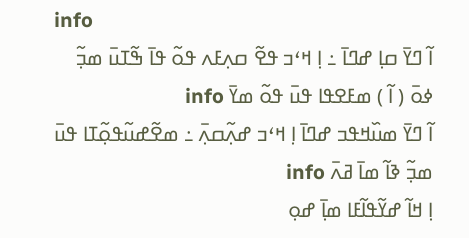info
ߊ߬ ߣߌ߫ ߛߊ߲ ߝߣߊ߫ ߸ ߊ߲ ߞߵߏ ߟߐ߬ ߛߍ߲ߓߍ ߟߋ߬ ߟߊ߫ ߒ߬ߠߎ߫ ߘߏ߲߬ ߦߋ߫ ( ߊ߬ ) ߘߓߐߟߊ ߟߎ߫ ߟߋ߬ ߘߌ߫ info
ߊ߬ ߣߌ߫ ߘߎ߰ߞߟߏ ߝߣߊ߫ ߊ߲ ߞߵߏ ߝߍ߲߬ߛߍ߲߫ ߸ ߘߐ߬ߝߎ߬ߟߋ߲߬ߠߊ ߟߎ߫ ߘߏ߲߬ ߢߊ߬ ߘߊ߫ ߥߍ߫ info
ߊ߲ ߞߊ߬ ߝߌ߬ߟߊ߬ߓߊ ߘߊ߲߫ ߝߋ߲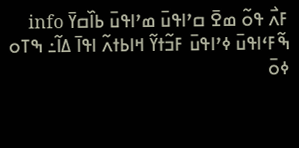ߓߍ߯ ߟߋ߬ ߘߐ߫ ߛߴߊߟߎ߫ ߘߴߊߟߎ߫ ߕߊ߰ߛߌ߫ info
ߒ߬ߓߵߊߟߎ߫ ߦߴߊߟߎ߫ ߓߏ߬ߙߌ߬ ߞߊߕߙߍ߬ ߊߟߊ߫ ߡߊ߬߸ ߒߠߋ ߦߋ߫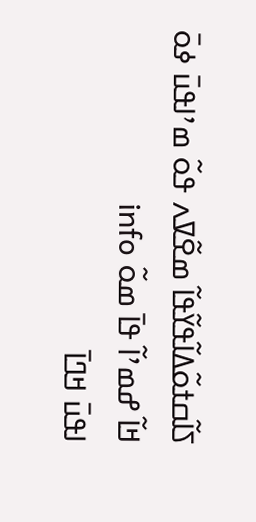ߖߊ߬ߛߙߋ߬ߡߊ߬ߟߌ߬ߟߊ߬ ߘߐ߬ߜߍ ߟߋ߬ ߘߴߊߟߎ߫ ߦߋ߫ ߞߊ߬ ߝߘߴߊ߬ ߟߊ߫ ߘߋ߬ info
ߊߟߎ߫ ߞߣߊ߫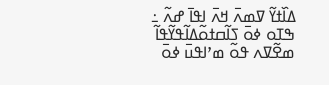ߡߊ߰ߙߌ߬ ߜߘߍ߫ ߞߍ߫ ߊߟߊ߫ ߝߍ߬ ߸ ߒߠߋ ߦߋ߫ ߖߊ߬ߛߙߋ߬ߡߊ߬ߟߌ߬ߟߊ߬ ߘߐ߬ߜߍ ߟߋ߬ ߘߴߊߟߎ߫ ߦߋ߫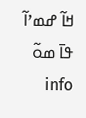ߞߊ߬ ߝߘߴߊ߬ ߟߊ߫ ߘߋ߬ info